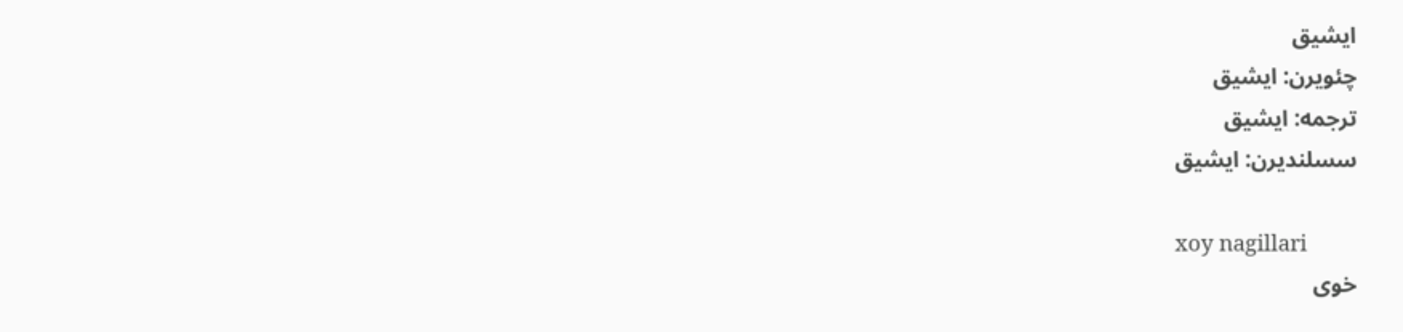ایشیق
چئویرن: ایشیق
ترجمه: ایشیق
سسلندیرن: ایشیق

xoy nagillari
خوی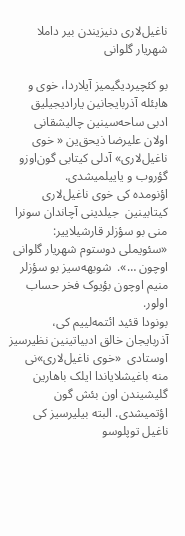ناغیل‌لاری دنیزیندن بیر داملا
شهریار گلوانی

بو کئچیردیگیمیز آیلاردا، خوی و هابئله آذربایجانین یارادیجیلیق ادبی ساحه‌سینین چالیشقانی اولان علیرضا ذیحق‌ین « خوی ناغیل‌لاری» آدلی کیتابی گون‌اوزو گؤروب و یاییلمیشدی.
اؤنومده کی خوی ناغیل‌لاری کیتابینین  جیلدینی آچاندان سونرا منی بو سؤزلر قارشیلاییر: «سئویملی دوستوم شهریار گلوانی اوچون …».  شوبهه‌سیز بو سؤزلر منیم اوچون بؤیوک فخر حساب اولور.
بونودا قئید ائتمه‌لییم‌ کی، آذربایجان خالق ادبیاتینین نظیرسیز اوستادی  «خوی ناغیل‌لاری»نی منه باغیشلایاندا ایلک باهارین گلیشیندن اون بئش گون اؤتمیشدی. البته بیلیرسیز کی ناغیل توپلوسو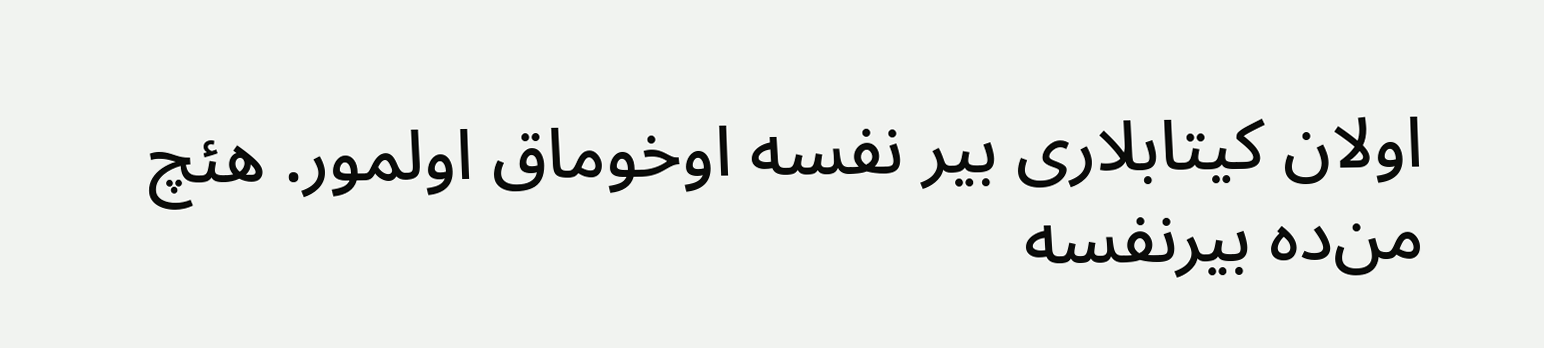اولان کیتابلاری بیر نفسه اوخوماق اولمور. هئچ من‌ده بیرنفسه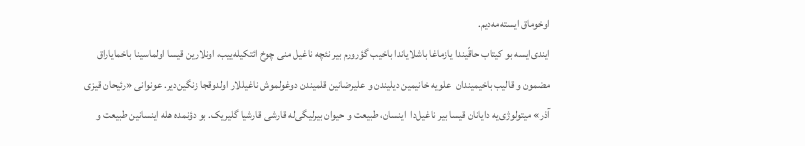اوخوماق ایسته‌مه‌دیم.
ایندی‌ایسه بو کیتاب حاقّیندا یازماغا باشلایاندا باخیب گؤرور‌م بیر نئچه ناغیل منی چوخ ائتکیله‌ییب، اونلارین قیسا اولماسینا باخمایاراق مضمون و قالیب باخیمیندان  علویه خانیمین دیلیندن و علیرضانین قلمیندن دوغولموش ناغیللار اولدوقجا زنگین‌دیر. عونوانی «رئیحان قیزی آذر» میتولوژی‌یه دایانان قیسا بیر ناغیل‌دا  اینسان، طبیعت و حیوان بیرلیگی‌له قارشی قارشیا گلیریک. بو دؤنمده هله اینسانین طبیعت و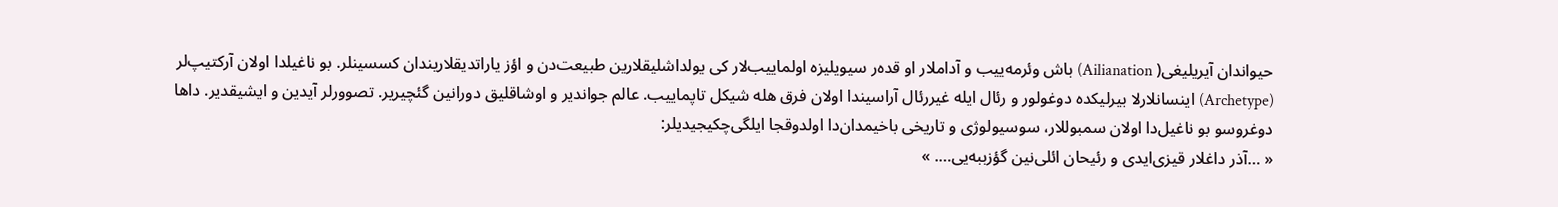حیواندان آیریلیغی( Ailianation) باش وئرمه‌ییب و آداملار او قده‌ر سیویلیزه اولماییب‌لار کی یولداشلیقلارین طبیعت‌دن و اؤز یاراتدیقلاریندان کسسینلر. بو ناغیلدا اولان آرکتیپ‌لر (Archetype) اینسانلارلا بیرلیکده دوغولور و رئال ایله غیررئال آراسیندا اولان فرق هله شیکل تاپماییب. عالم جواندیر و اوشاقلیق دورانین گئچیریر. تصوورلر آیدین و ایشیقدیر. داها دوغروسو بو ناغیل‌دا اولان سمبوللار، سوسیولوژی و تاریخی باخیمدان‌دا اولدوقجا ایلگی‌چکیجیدیلر:
« …آذر داغلار قیزی‌ایدی و رئیحان ائلی‌نین گؤزببه‌یی…. »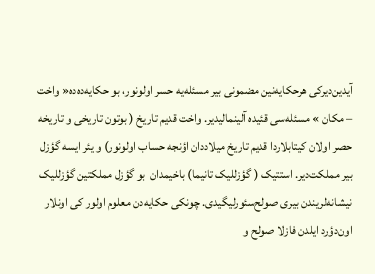آیدین‌دیرکی هرحکایه‌نین مضمونی بیر مسئله‌یه حسر اولونور، بو حکایه‌ده‌ده« واخت – مکان » مسئله‌سی قئیده آلینمالیدیر. واخت قدیم تاریخ ( بوتون تاریخی و تاریخه حصر اولان کیتابلاردا قدیم تاریخ میلاددان اؤنجه حساب اولونور) و یئر ایسه گؤزل بیر مملکت‌دیر. استتیک ( گؤزللیک تانیما) باخیمدان  بو گؤزل مملکتین گؤزللیک نیشانه‌لریندن بیری صولح‌سئورلیگیدی. چونکی حکایه‌دن معلوم اولور کی اونلار اون‌دؤرد ایلدن فازلا صولح و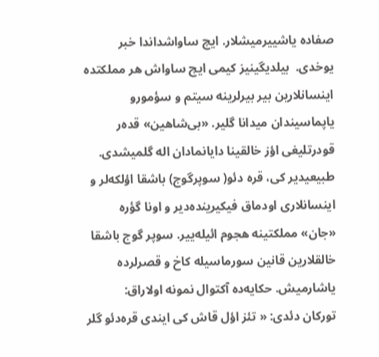صفاده یاشییرمیشلار. ایچ ساواشداندا خبر یوخدی.  بیلدیگینیز کیمی ایچ ساواش هر مملکتده اینسانلارین بیر بیرلرینه سیتم و سؤمورو یاپماسیندان میدانا گلیر. «بی‌شاهین» قده‌ر قودرتلیغی اؤز خالقینا دایانمادان اله گلمیشدی. طبیعیدیر کی، قره دئو( سوپرگوج) باشقا اؤلکه‌لر و اینسانلاری اودماق فیکیرینده‌دیر و اونا گؤره «جان» مملکتینه هجوم ائیله‌ییر. سوپر گوج باشقا خالقلارین قانین سورماسیله کاخ و قصرلرده یاشارمیش. حکایه‌‌ده آکتوال نمونه اولاراق:
تورکان دئدی: « تئز اؤل قاش‌ کی ایندی قره‌دئو گلر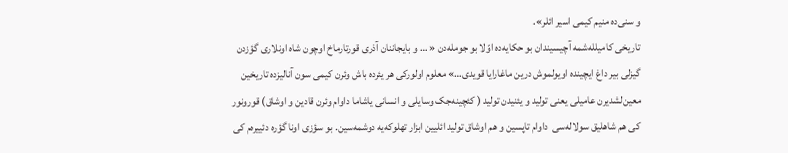و سنی‌ده منیم کیمی اسیر ائلر».
تاریخی کامیلله‌شمه آچیسیندان بو حکایه‌ده اوّلا بو جومله‌دن « … و بایجاننان آذری قورتارماخ اوچون شاه اونلاری گؤزدن گیزلی بیر داغ ایچینده اویولموش درین ماغارایا قویدی…» معلوم اولورکی هر یئرده باش وئرن کیمی سون آنالیزده تاریخین معین‌لشدیرن عامیلی یعنی تولید و یئنیدن تولید ( کئچینه‌جک وسایلی و انسانی یاشاما داوام وئرن قادین و اوشاق) قورونور کی هم شاهلیق سولاله‌سی  داوام تاپسین و هم اوشاق تولید ائلیین ابزار تهلوکه‌یه دوشمه‌سین. بو سؤزی اونا گؤره دئییره‌م کی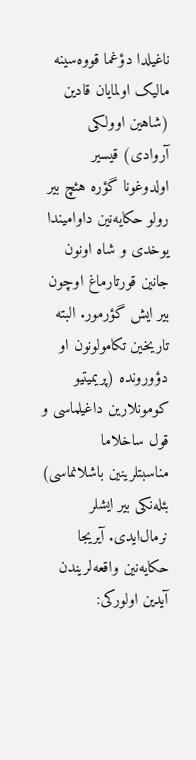ناغیلدا دؤغما قووه‌سینه مالیک اولمایان قادین (شاهین اوولکی آروادی) قیسیر اولدوغونا گؤره هئچ بیر رولو حکایه‌نین داوامیندا یوخدی و شاه اونون جانین قورتارماغ اوچون بیر ایش گؤرمور. البته تاریخین تکامولونون او دؤورونده (پریمیتیو کومونلارین داغیلماسی و قول ساخلاما مناسبتلرینین باشلانماسی) بئله‌نکی بیر ایشلر نرمال‌ایدی. آیریجا حکایه‌نین واقعه‌لریندن آیدین اولورکی: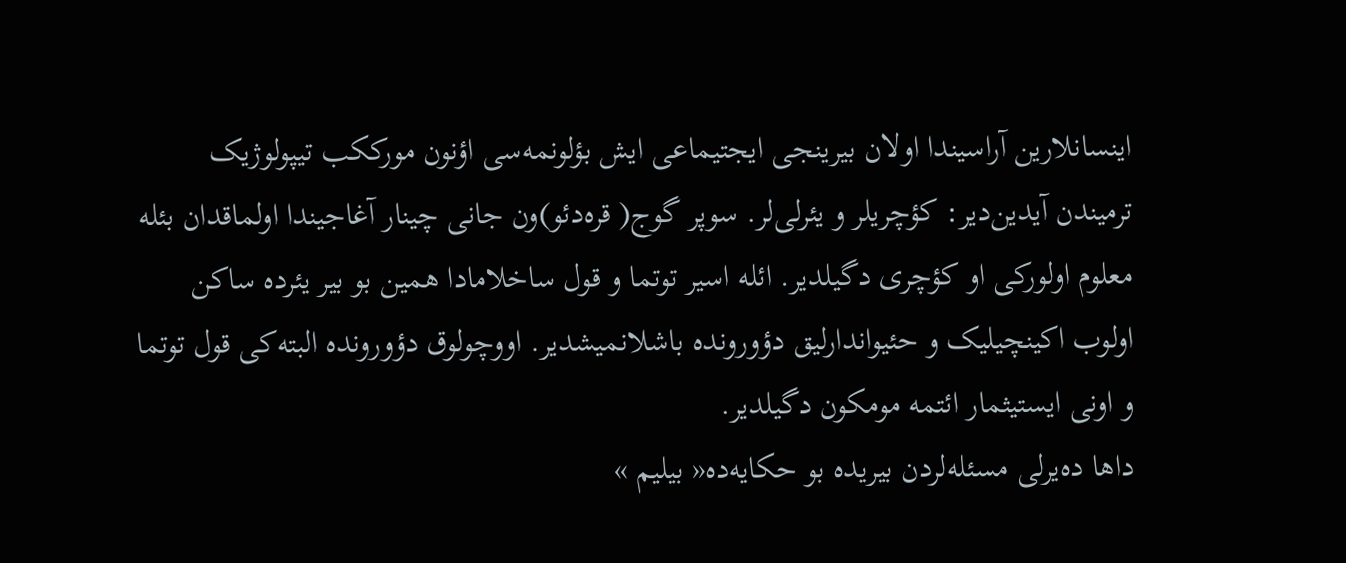اینسانلارین آراسیندا اولان بیرینجی ایجتیماعی ایش بؤلونمه‌سی اؤنون مورککب تیپولوژیک ترمیندن آیدین‌دیر: کؤچریلر و یئرلی‌لر. سوپر گوج( قره‌دئو)ون جانی چینار آغاجیندا اولماقدان بئله معلوم اولور‌کی او کؤچری دگیلدیر. ائله اسیر توتما و قول ساخلامادا همین بو بیر یئرده ساکن اولوب اکینچیلیک و حئیواندارلیق دؤورونده باشلانمیشدیر. اووچولوق دؤورونده البته‌کی قول توتما و اونی ایستیثمار ائتمه مومکون دگیلدیر.
داها ده‌یرلی مسئله‌لردن بیریده بو حکایه‌ده« بیلیم »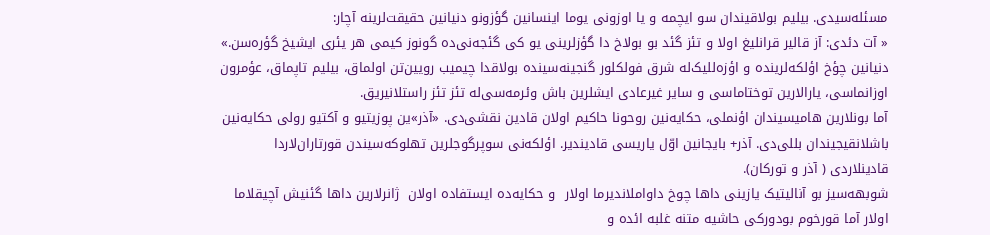مسئله‌سیدی. بیلیم بولاقیندان سو ایچمه و یا اوزونی یوما اینسانین گؤزونو دنیانین حقیقت‌لرینه آچار:
« آت دئدی: آز قالیر قرانلیغ اولا و تئز گئد بو بولاخ دا گؤزلرینی یو کی گئجه‌نی‌ده گونوز کیمی هر یئری ایشیخ گؤره‌سن.»
دنیانین چؤخ اؤلکه‌لرینده و اؤزه‌للیک‌له شرق فولکلور گنجینه‌سینده بولاقدا چیمیب رویین‌تن اولماق، بیلیم تاپماق، عؤمرون اوزانماسی، یارالارین توختاماسی و سایر غیرعادی ایشلرین باش وئرمه‌سی‌له تئز تئز راستلانیریق.
آما بونلارین هامیسیندان اؤنملی، حکایه‌نین روحونا حاکیم اولان قادین نقشی‌دی. «آذر»ین پوزیتیو و آکتیو رولی حکایه‌نین باشلانقیجیندان بللی‌دی. آذر+ بایجانین اوّل یاریسی قادیندیر. اؤلکه‌نی سوپرگوجلرین تهلوکه‌سیندن قورتاران‌لاردا قادینلاردی ( آذر و تورکان).
شوبهه‌سیز بو آنالیتیک یازینی داها چوخ داواملاندیرما اولار  و حکایه‌ده ایستفاده اولان  ژانرلارین داها گئنیش آچیقلاما اولار آما قورخوم بودورکی حاشیه متنه غلبه ائده و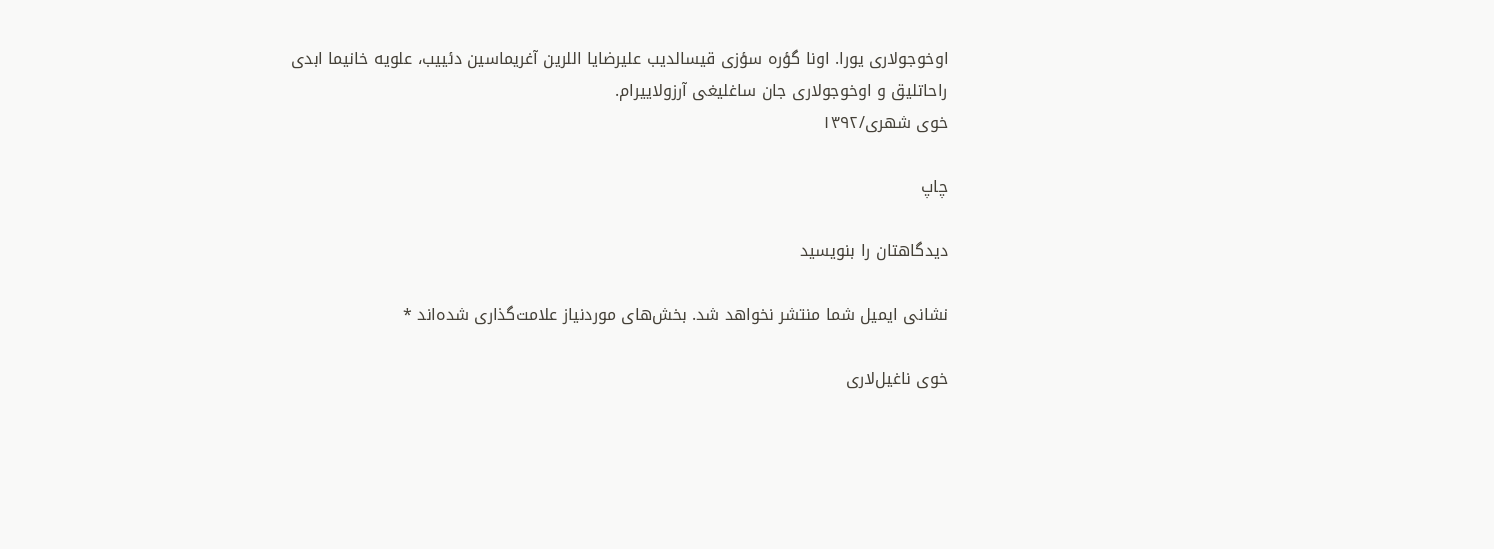اوخوجولاری یورا. اونا گؤره سؤزی قیسالدیب علیرضایا اللرین آغریماسین دئییب، علویه خانیما ابدی راحاتلیق و اوخوجولاری جان ساغلیغی آرزولاییرام.
خوی شهری/۱۳۹۲

چاپ

دیدگاهتان را بنویسید

نشانی ایمیل شما منتشر نخواهد شد. بخش‌های موردنیاز علامت‌گذاری شده‌اند *

خوی ناغیل‌لاری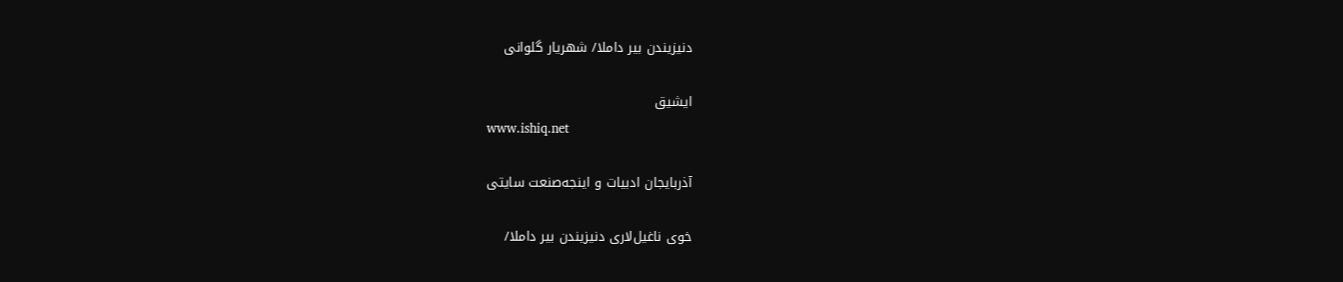دنیزیندن بیر داملا/ شهریار گلوانی

ایشیق
www.ishiq.net

آذربایجان ادبیات و اینجه‌صنعت سایتی

خوی ناغیل‌لاری دنیزیندن بیر داملا/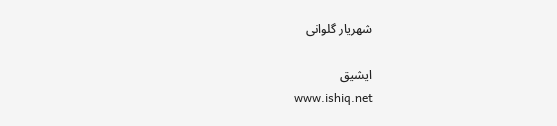شهریار گلوانی

ایشیق
www.ishiq.net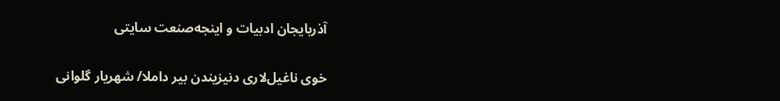آذربایجان ادبیات و اینجه‌صنعت سایتی

خوی ناغیل‌لاری دنیزیندن بیر داملا/ شهریار گلوانی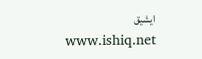ایشیق
www.ishiq.net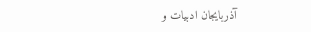آذربایجان ادبیات و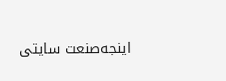اینجه‌صنعت سایتی